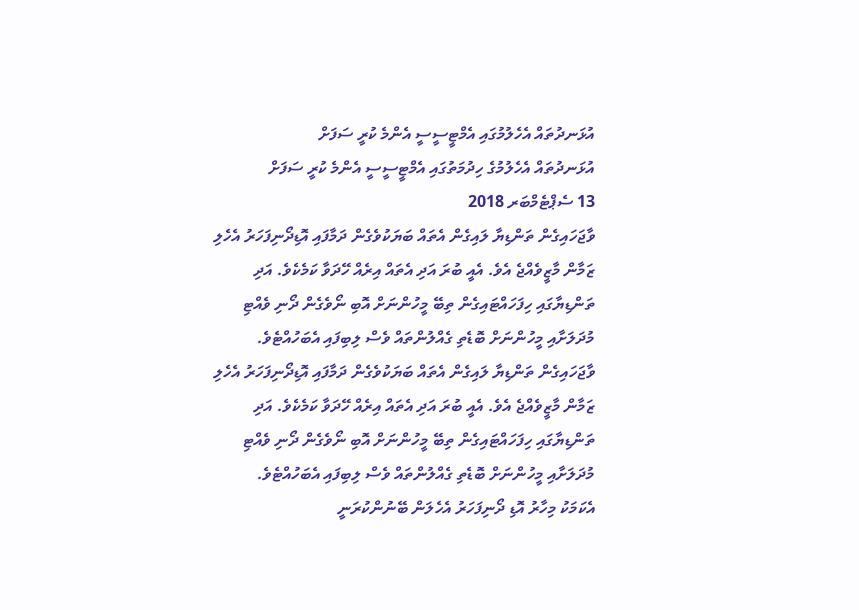އުޅަނދުތައް އެހެލުމުގައި އެމްޓީސީސީ އެންމެ ކުރީ ސަފަށް
އުޅަނދުތައް އެހެލުމުގެ ހިދުމަތުގައި އެމްޓީސީސީ އެންމެ ކުރީ ސަފަށް
13 ސެޕްޓެމްބަރ 2018
ވާޖަހައިގެން ތަންޑިޔާ ލައިގެން އެތައް ބަޔަކުވެގެން ދަމާފައި އޮޑިދޯނިފަހަރު އެހެލި ޒަމާން މާޒީވެއްޖެ އެވެ. އެއީ ބުރަ އަދި އެތައް އިރެއް ހޭދަވާ ކަމެކެވެ. އަދި ތަންޑިޔާގައި ހިފަހައްޓައިގެން ތިބޭ މީހުންނަށް އޮބި ނޯވެގެން ދޯނި ވެއްޓި މުދަލަށާއި މީހުންނަށް ބޮޑެތި ގެއްލުންތައް ވެސް ލިބިފައި އެބަހުއްޓެވެ.
ވާޖަހައިގެން ތަންޑިޔާ ލައިގެން އެތައް ބަޔަކުވެގެން ދަމާފައި އޮޑިދޯނިފަހަރު އެހެލި ޒަމާން މާޒީވެއްޖެ އެވެ. އެއީ ބުރަ އަދި އެތައް އިރެއް ހޭދަވާ ކަމެކެވެ. އަދި ތަންޑިޔާގައި ހިފަހައްޓައިގެން ތިބޭ މީހުންނަށް އޮބި ނޯވެގެން ދޯނި ވެއްޓި މުދަލަށާއި މީހުންނަށް ބޮޑެތި ގެއްލުންތައް ވެސް ލިބިފައި އެބަހުއްޓެވެ.
އެކަމަކު މިހާރު އޮޑި ދޯނިފަހަރު އެހެލަން ބޭނުންކުރަނީ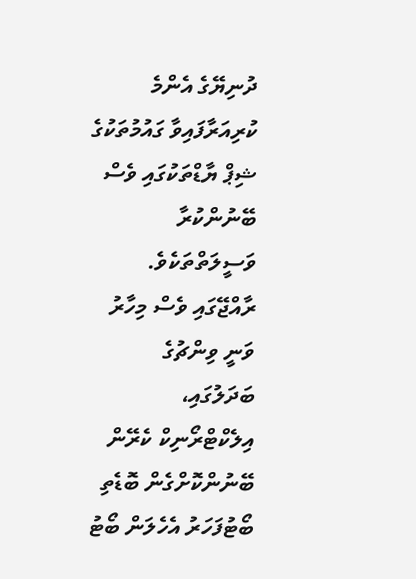ދުނިޔޭގެ އެންމެ ކުރިއަރާފައިވާ ގައުމުތަކުގެ ޝިޕް ޔާޑްތަކުގައި ވެސް ބޭނުންކުރާ ވަސީލަތްތަކެވެ. ރާއްޖޭގައި ވެސް މިހާރު ވަނީ ވިންޗުގެ ބަދަލުގައި، އިލެކްޓްރޯނިކް ކެރޭން ބޭނުންކޮށްގެން ބޮޑެތި ބޯޓުފަހަރު އެހެލަން ބޯޓު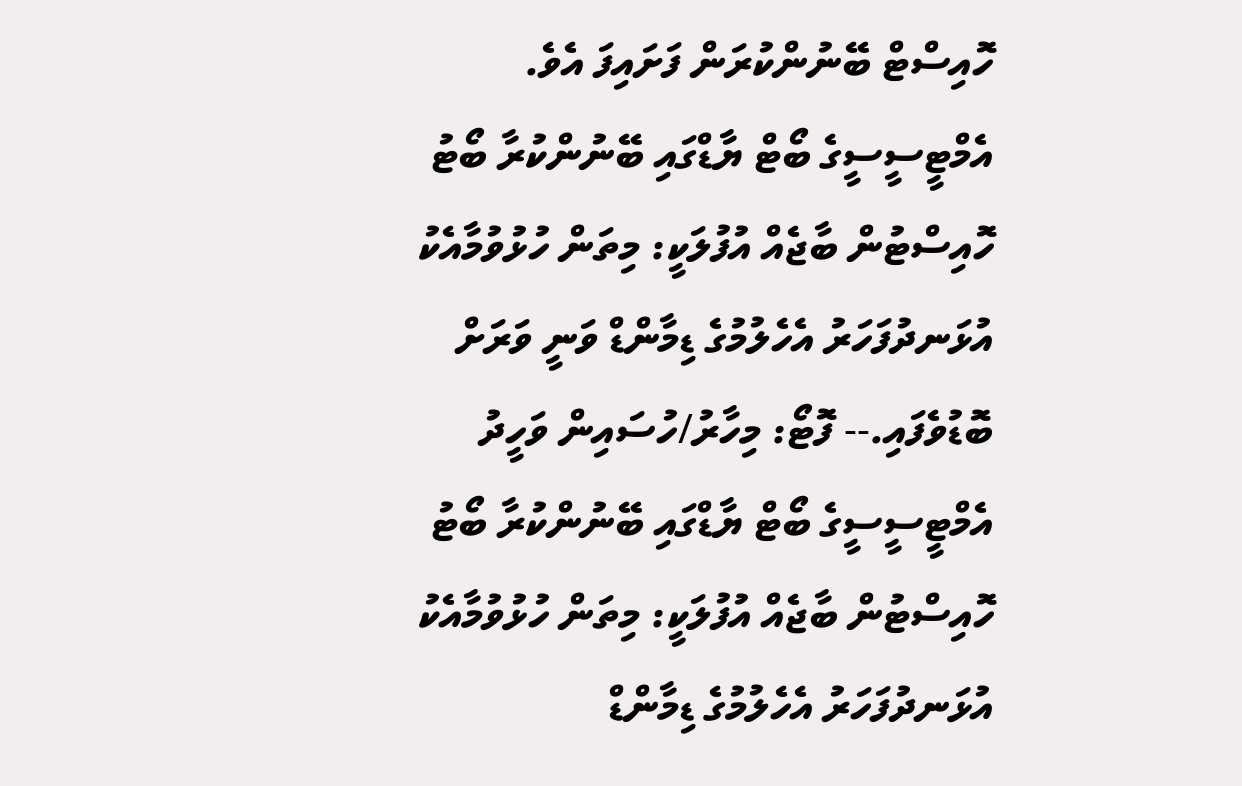ހޮއިސްޓް ބޭނުންކުރަން ފަށައިފަ އެވެ.
އެމްޓީސީސީގެ ބޯޓް ޔާޑްގައި ބޭނުންކުރާ ބޯޓު ހޮއިސްޓުން ބާޖެއް އުފުލަކީ: މިތަން ހުޅުވުމާއެކު އުޅަނދުފަހަރު އެހެލުމުގެ ޑިމާންޑް ވަނީ ވަރަށް ބޮޑުވެފައި.-- ފޮޓޯ: މިހާރު/ހުސައިން ވަހީދު
އެމްޓީސީސީގެ ބޯޓް ޔާޑްގައި ބޭނުންކުރާ ބޯޓު ހޮއިސްޓުން ބާޖެއް އުފުލަކީ: މިތަން ހުޅުވުމާއެކު އުޅަނދުފަހަރު އެހެލުމުގެ ޑިމާންޑް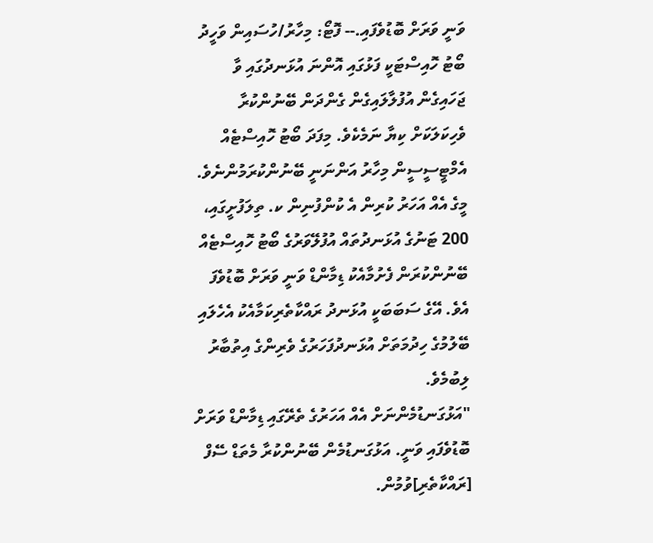ވަނީ ވަރަށް ބޮޑުވެފައި.-- ފޮޓޯ: މިހާރު/ހުސައިން ވަހީދު
ބޯޓު ހޮއިސްޓަކީ ފަޅުގައި އޮންނަ އުޅަނދުގައި ވާ ޖަހައިގެން އުފުލާލައިގެން ގެންދަން ބޭނުންކުރާ ވެހިކަލަކަށް ކިޔާ ނަމެކެވެ. މިފަދަ ބޯޓު ހޮއިސްޓެއް އެމްޓީސީސީން މިހާރު އަންނަނީ ބޭނުންކުރަމުންނެވެ.
މީގެ އެއް އަހަރު ކުރިން އެ ކުންފުނިން ކ. ތިލަފުށީގައި، 200 ޓަނުގެ އުޅަނދުތައް އުފުލޭވަރުގެ ބޯޓު ހޮއިސްޓެއް ބޭނުންކުރަން ފެށުމާއެކު ޑިމާންޑް ވަނީ ވަރަށް ބޮޑުވެފަ އެވެ. އޭގެ ސަބަބަކީ އުޅަނދު ރައްކާތެރިކަމާއެކު އެހެލައި ބޭލުމުގެ ހިދުމަތަށް އުޅަނދުފަހަރުގެ ވެރިންގެ އިތުބާރު ލިބުމެވެ.
"އަޅުގަނޑުމެންނަށް އެއް އަހަރުގެ ތެރޭގައި ޑިމާންޑް ވަރަށް ބޮޑުވެފައި ވަނީ. އަޅުގަނޑުމެން ބޭނުންކުރާ މެތަޑް ސޭފް [ރައްކާތެރި]ވުމުން.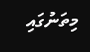މިތަނުގައި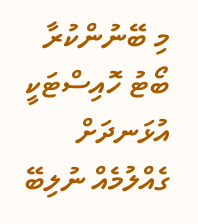މި ބޭނުންކުރާ ބޯޓު ހޮއިސްޓަކީ އުޅަނދަށް ގެއްލުމެއް ނުލިބޭ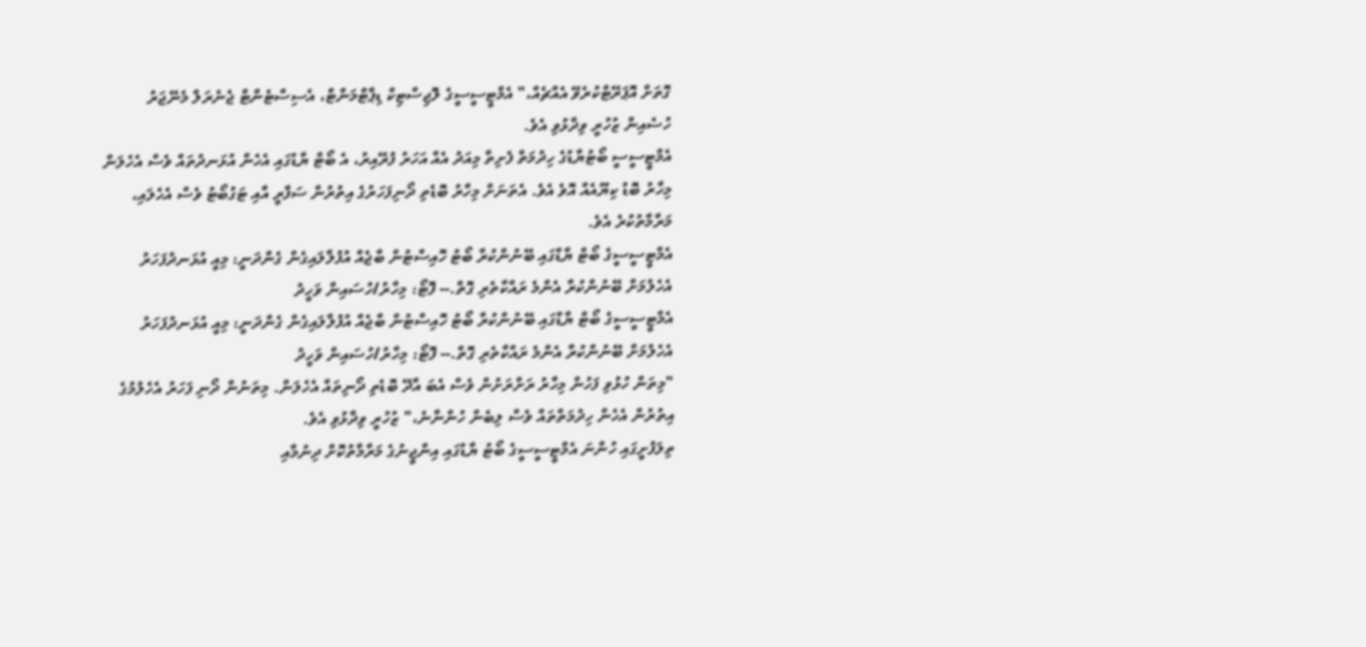ގޮތަށް އޮޕަރޭޓްކުރެވޭ އެއްޗެއް،" އެމްޓީސީސީގެ ލޮޖިސްޓިކް ޑިޕާޓްމަންޓް، އެސިސްޓެންޓް ޖެނެރަލް މެނޭޖަރު ހުސެއިން ޒުހުރީ ވިދާޅުވި އެވެ.
އެމްޓީސީސީ ބޯޓުޔާޑުގެ ހިދުމަތް ފެށިތާ މިއަދު އެއް އަހަރު ފުރޭއިރު، އެ ބޯޓް ޔާޑުގައި އެހެން އުޅަނދުތައް ވެސް އެހެލަން މިހާރު ބޮޑު ކިޔޫއެއް އޮވެ އެވެ. އެތަނަށް މިހާރު ބޮޑެތި ދޯނިފަހަރުގެ އިތުރުން ސަފާރީ އާއި ޓަގުބޯޓު ވެސް އެހެލައި، މަރާމާތުކުރެ އެވެ.
އެމްޓީސީސީގެ ބޯޓް ޔާޑްގައި ބޭނުންކުރާ ބޯޓު ހޮއިސްޓުން ބާޖެއް އުފުލާލައިގެން ގެންދަނީ: މިއީ އުޅަނދުފަހަރު އެހެލުމަށް ބޭނުންކުރާ އެންމެ ރައްކާތެރި ގޮތް.-- ފޮޓޯ: މިހާރު/ހުސައިން ވަހީދު
އެމްޓީސީސީގެ ބޯޓް ޔާޑްގައި ބޭނުންކުރާ ބޯޓު ހޮއިސްޓުން ބާޖެއް އުފުލާލައިގެން ގެންދަނީ: މިއީ އުޅަނދުފަހަރު އެހެލުމަށް ބޭނުންކުރާ އެންމެ ރައްކާތެރި ގޮތް.-- ފޮޓޯ: މިހާރު/ހުސައިން ވަހީދު
"މިތަން ހުޅުވި ފަހުން މިހާރު ރަށްރަށުން ވެސް އެބަ އާދޭ ބޮޑެތި ދޯނިތައް އެހެލަން. މިތަނުން ދޯނި ފަހަރު އެހެލުމުގެ އިތުރުން އެހެން ހިދުމަތްތައް ވެސް ލިބެން ހުންނާނެ،" ޒުހުރީ ވިދާޅުވި އެވެ.
ތިލަފުށީގައި ހުންނަ އެމްޓީސީސީގެ ބޯޓު ޔާޑުގައި އިންޖީނުގެ މަރާމާތުކޮށް ދިނުމާއި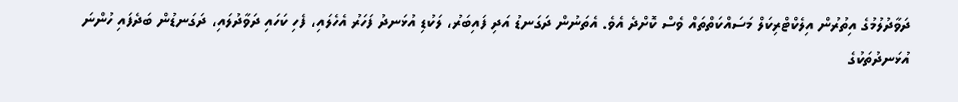ދަވާދުލުމުގެ އިތުރުން އިލެކްޓްރިކަލް މަސައްކަތްތައް ވެސް ކޮށްދެ އެވެ. އެތަނުން ދަގަނޑު އަދި ފައިބަރު، ލަކުޑި އުޅަނދު ފަހަރު އެހެލައި، ފެހި ކަހައި ދަވާދުލައި، ދަގަނޑުން ބަދެފައި ހުންނަ އުޅަނދުތަކުގެ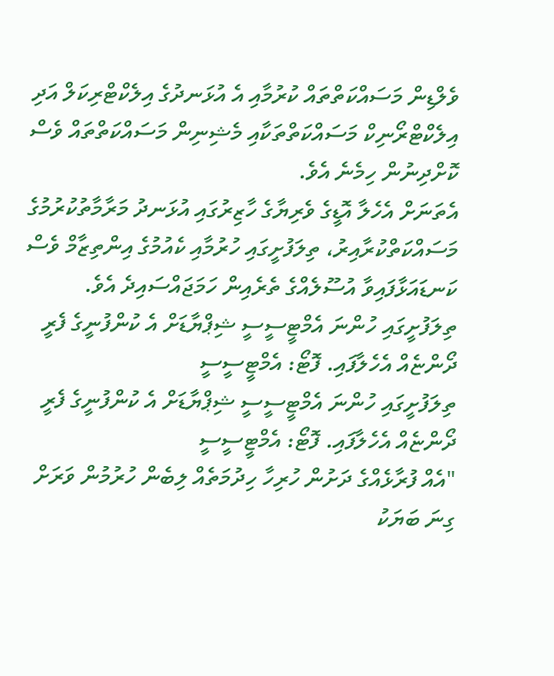ވެލްޑިން މަސައްކަތްތައް ކުރުމާއި އެ އުޅަނދުގެ އިލެކްޓްރިކަލް އަދި އިލެކްޓްރޯނިކް މަސައްކަތްތަކާއި މެޝިނިން މަސައްކަތްތައް ވެސް ކޮށްދިނުން ހިމެނެ އެވެ.
އެތަނަށް އެހެލާ އޮޑީގެ ވެރިޔާގެ ހާޒިރުގައި އުޅަނދު މަރާމާތުކުރުމުގެ މަސައްކަތްކުރާއިރު، ތިލަފުށީގައި ހުރުމާއި ކެއުމުގެ އިންތިޒާމް ވެސް ކަނޑައަޅާފައިވާ އުސޫލެއްގެ ތެރެއިން ހަމަޖައްސައިދެ އެވެ.
ތިލަފުށީގައި ހުންނަ އެމްޓީސީސީ ޝިޕްޔާޑަށް އެ ކުންފުނީގެ ފެރީ ދޯންޏެއް އެހެލާފައި. ފޮޓޯ: އެމްޓީސީސީ
ތިލަފުށީގައި ހުންނަ އެމްޓީސީސީ ޝިޕްޔާޑަށް އެ ކުންފުނީގެ ފެރީ ދޯންޏެއް އެހެލާފައި. ފޮޓޯ: އެމްޓީސީސީ
"އެއް ފުރާޅެއްގެ ދަށުން ހުރިހާ ހިދުމަތެއް ލިބެން ހުރުމުން ވަރަށް ގިނަ ބަޔަކު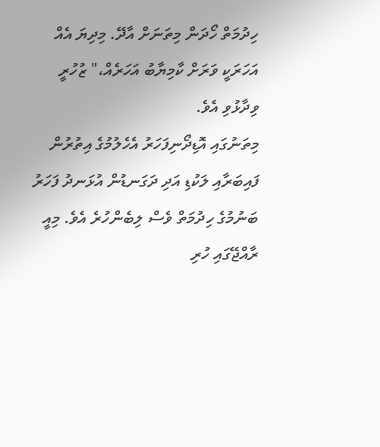ހިދުމަތް ހޯދަން މިތަނަށް އާދޭ. މިދިޔަ އެއް އަހަރަކީ ވަރަށް ކާމިޔާބު އަހަރެއް،" ޒުހުރީ ވިދާޅުވި އެވެ.
މިތަނުގައި އޮޑިދޯނިފަހަރު އެހެލުމުގެ އިތުރުން ފައިބަރާއި ލަކުޑި އަދި ދަގަނޑުން އުޅަނދު ފަހަރު ބަނުމުގެ ހިދުމަތް ވެސް ލިބެންހުރެ އެވެ. މިއީ ރާއްޖޭގައި ހުރި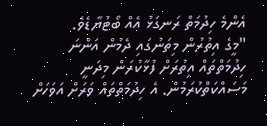އެންމެ ހިދުމަތް ރަނގަޅު އެއް ބޯޓުޔާޑެވެ.
"މީގެ އިތުރުން މިތަނުގައި ދެމުން އަންނަ ހިދުމަތްތައް އިތުރަށް ފުޅާކުރަން މިދަނީ މަސައްކަތްކުރަމުން. އެ ހިދުމަތްތައް ވަރަށް އަވަހަށް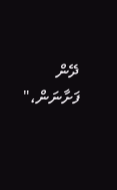ދޭން ފަށާނަން،"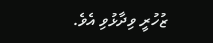ޒުހުރީ ވިދާޅުވި އެވެ.